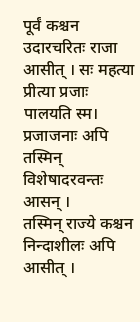पूर्वं कश्चन उदारचरितः राजा आसीत् । सः महत्या प्रीत्या प्रजाः पालयति स्म। प्रजाजनाः अपि तस्मिन् विशेषादरवन्तः आसन् ।
तस्मिन् राज्ये कश्चन निन्दाशीलः अपि आसीत् ।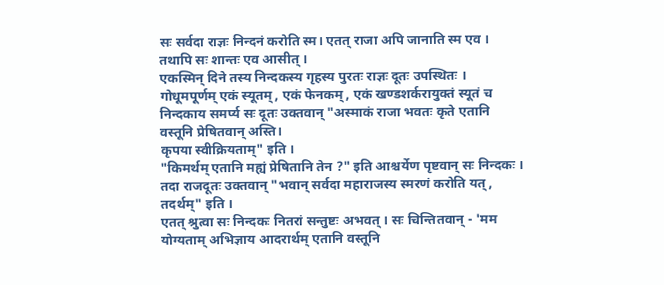सः सर्वदा राज्ञः निन्दनं करोति स्म। एतत् राजा अपि जानाति स्म एव । तथापि सः शान्तः एव आसीत् ।
एकस्मिन् दिने तस्य निन्दकस्य गृहस्य पुरतः राज्ञः दूतः उपस्थितः । गोधूमपूर्णम् एकं स्यूतम्, एकं फेनकम्, एकं खण्डशर्करायुक्तं स्यूतं च निन्दकाय समर्प्य सः दूतः उक्तवान् "अस्माकं राजा भवतः कृते एतानि वस्तूनि प्रेषितवान् अस्ति।
कृपया स्वीक्रियताम्" इति ।
"किमर्थम् एतानि मह्यं प्रेषितानि तेन ?" इति आश्चर्येण पृष्टवान् सः निन्दकः ।
तदा राजदूतः उक्तवान् "भवान् सर्वदा महाराजस्य स्मरणं करोति यत्, तदर्थम्" इति ।
एतत् श्रुत्वा सः निन्दकः नितरां सन्तुष्टः अभवत् । सः चिन्तितवान् - 'मम योग्यताम् अभिज्ञाय आदरार्थम् एतानि वस्तूनि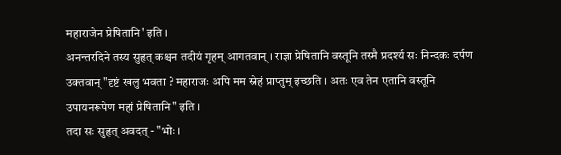महाराजेन प्रेषितानि' इति ।
अनन्तरदिने तस्य सुहृत् कश्चन तदीयं गृहम् आगतवान् । राज्ञा प्रेषितानि वस्तूनि तस्मै प्रदर्श्य सः निन्दकः दर्पण उक्तवान् "दृष्टं खलु भवता ? महाराजः अपि मम स्नेहं प्राप्तुम् इच्छति । अतः एव तेन एतानि वस्तूनि उपायनरूपेण महां प्रेषितानि" इति ।
तदा सः सुहृत् अवदत् - "भोः ।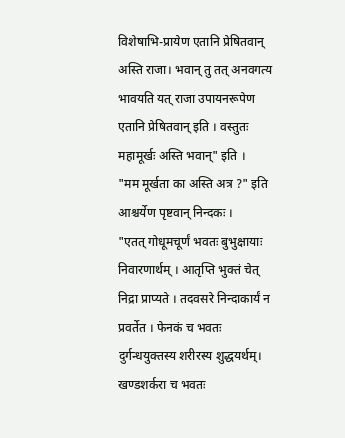विशेषाभि-प्रायेण एतानि प्रेषितवान् अस्ति राजा। भवान् तु तत् अनवगत्य भावयति यत् राजा उपायनरूपेण एतानि प्रेषितवान् इति । वस्तुतः महामूर्खः अस्ति भवान्" इति ।
"मम मूर्खता का अस्ति अत्र ?" इति आश्चर्येण पृष्टवान् निन्दकः ।
"एतत् गोधूमचूर्णं भवतः बुभुक्षायाः निवारणार्थम् । आतृप्ति भुक्तं चेत् निद्रा प्राप्यते । तदवसरे निन्दाकार्यं न प्रवर्तेत । फेनकं च भवतः दुर्गन्धयुक्तस्य शरीरस्य शुद्धयर्थम्। खण्डशर्करा च भवतः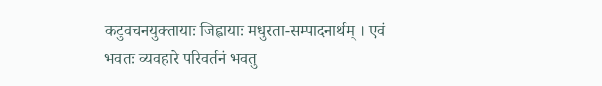कटुवचनयुक्तायाः जिह्वायाः मधुरता-सम्पादनार्थम् । एवं भवतः व्यवहारे परिवर्तनं भवतु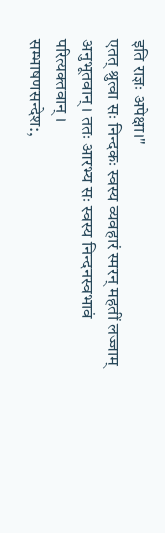इति राज्ञः अपेक्षा।"
एतत् श्रुत्वा सः निन्दकः स्वस्य व्यवहारं स्मरन् महतीं लज्जाम् अनुभूतवान् । ततः आरभ्य सः स्वस्य निन्दनस्वभावं परित्यक्तवान् ।
सम्भाषणसन्देश:,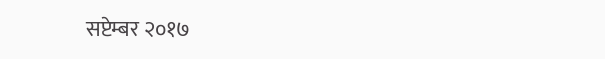सप्टेम्बर २०१७